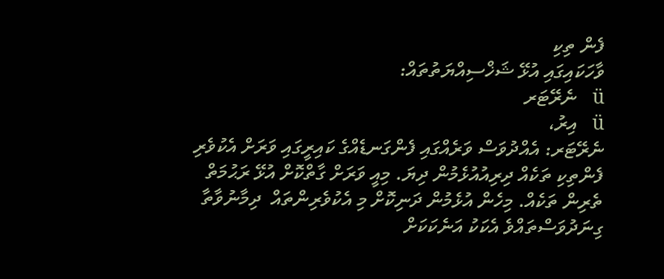ފެން ތިކި
ވާހަކައިގައި އުޅޭ ޝަޚްސިއްޔަތުތައް:
ü   ނެރޭޓަރ
ü   އިރު،
ނެރޭޓަރ: އެއްދުވަސް ވަރެއްގައި ފެންގަނޑެއްގެ ކައިރީގައި ވަރަށް އެކުވެރި ފެންތިކި ތަކެއް ދިރިއުއުޅެމުން ދިޔަ. މިއީ ވަރަށް ގާތްކޮށް އުޅޭ ރަޙުމަތް ތެރިން ތަކެއް. މިހެން އުޅެމުން ދަނިކޮށް މި އެކުވެރިންތައް  ދިމާނުވާތާ ގިނަދުވަސްތައްވެ އެކަކު އަނެކަކަށް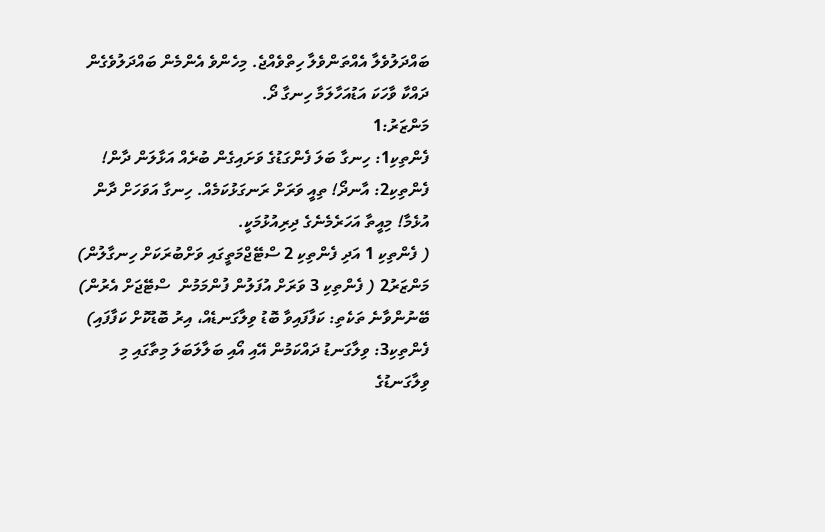ބައްދަލުވެލާ އެއްތަންވެލާ ހިތްވެއްޖެ. މިހެންވެ އެންމެން ބައްދަލުވެގެން ދައްކާ ވާހަކަ އަޑުއަހާލަމާ ހިނގާ ދޯ.
މަންޒަރު:1
ފެންތިކި1: ހިނގާ ބަލަ ފެންގަޑުގެ ވަށައިގެން ބުރެއް އަޅާލަން ދާން!
ފެންތިކި2: އާނދޯ! ތިއީ ވަރަށް ރަނގަޅުކަމެއް. ހިނގާ އަވަހަށް ދާން އުޅެމާ! މިއީތާ އަހަރެމެނެގެ ދިރިއުޅުމަކީ.
( ފެންތިކި 1 އަދި ފެންތިކި 2 ސްޓޭޖްމަތީގައި ވަށްބުރަކަށް ހިނގާލުން)
މަންޒަރު2 ( ފެންތިކި 3 ވަރަށް އުފަލުން ފުންމަމުން  ސްޓޭޖަށް އެރުން)
ބޭނުންވާނެ ތަކެތި: ކަފާފައިވާ ބޮޑު ވިލާގަނޑެއް، އިރު ބޮޑުކޮށް ކަފާފައި)
ފެންތިކި3: ވިލާގަނޑު ދައްކަމުން އޭއި އޯއި ބަލާލަބަލަ މިތާގައި މި ވިލާގަނޑުގެ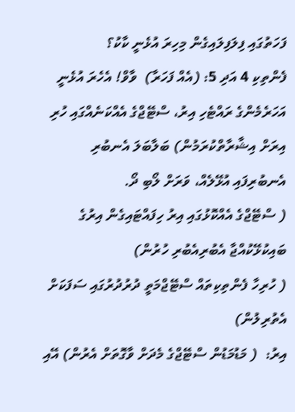ފަހަތުގައި ފިލަފިލައިގެން މިހިރަ އުޅެނީ ކާކު؟
ފެންތިކި 4 އަދި 5: (އެއް ފަހަރާ)  ވާވް! އެހެރަ އުޅެނީ އަހަރެމެންގެ ރައްޓެހި އިރު، ސްޓޭޖްގެ އެއްކަނެއްގައި ހުރި އިރަށް އިޝާރާތްކުރަމުން) ބަލާބަލަ އެނބުރި އެނބުރިފައި އުޅޭލެއް، ވަރަށް ލޯބި ދޯ.
( ސްޓޭޖްގެ އެއްކޮޅުގައި އިރު ހިފައްޓައިގެން އިރުގެ ބައިކުޅޭކުއްޖާ އެބުރިއެބުރި ހުރުން)
( ހުރިހާ ފެންތިކިތައް ސްޓޭޖްމަތީ ދުރުދުރުގައި ސަފަކަށް އެތުރިލުން)
އިރު:  ( މަޑުމަޑުން ސްޓޭޖްގެ މެދަށް ވާގޮތަށް އެރުން) އޭއި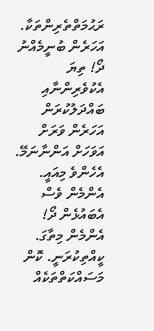ރަޙުމަތްތެރިންތަކާ. އަހަރެން ބުނީމެއްނު ދޯ! ތިޔަ އެކުވެރިންނާއި ބައްދަލުކުރަން އަހަރެން ވަރަށް އަވަހަށް އަންނާނަމޭ. އެހެންވެ މިއައީ.  އެންމެން ވެސް އެބައުޅެން ދޯ! އެންމެން މިތާގަ. ކީއްތިކުރަނީ. ކޮން މަސައްކަތްތަކެއް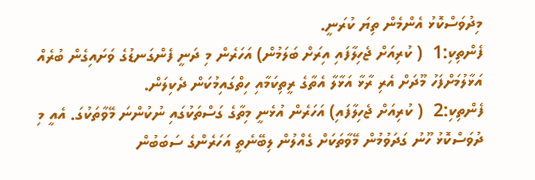މިދުވަސްކޮޅު އެންމެން ތިޔަ ކުރަނީ.
ފެންތިކި:1  ( ކުރިއަށް ޖެހިލާފައި އިރަށް ބަލަމުން) އަހަރެން މި ދަނީ ފެންގަނޑުގެ ވަށައިގެން ބުރެއް އަޅާލުމަށްފަހު މޫދަށް އެރި ރާޅާ އަޅާލާ އެތާގެ ރީތިކަމާއި ހިތްގައިމުކަން ދެކިލަން.
ފެންތިކި:2  ( ކުރިއަށް ޖެހިލާފައި) އަހަރެން އުޅެނީ މިތާގެ ގަސްތަކުގައި ނުކުންނަ މޭވާތަކުގަ. އެއީ މި ދުވަސްކޮޅު ހޫނު ގަދަވުމުން މޭވާތަކަށް ގެއްލުން ލިބޭނެތީ އަހަރެންގެ ސަބަބުން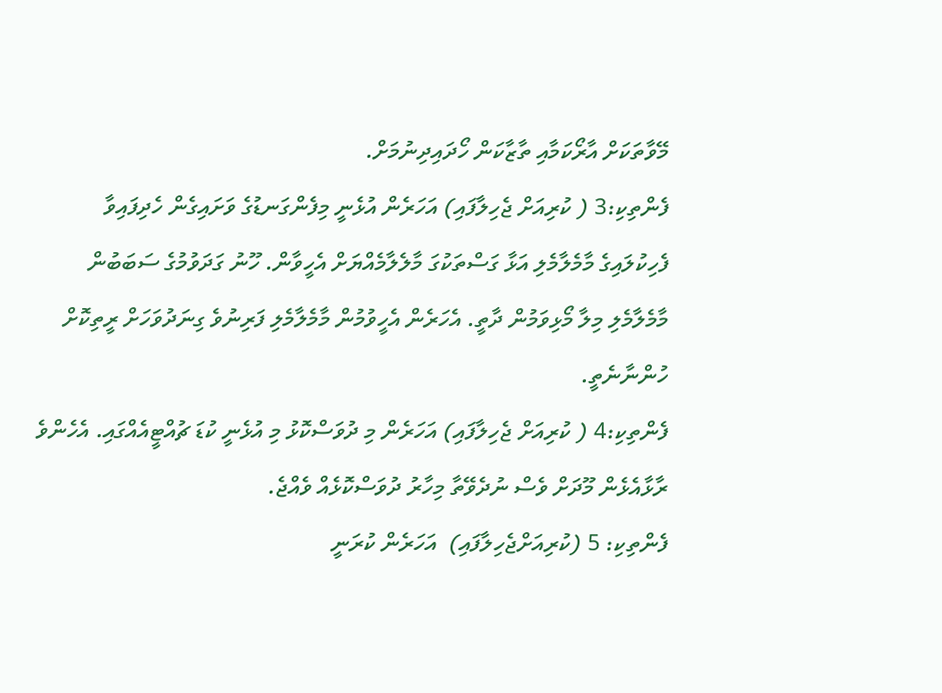މޭވާތަކަށް އާރޯކަމާއި ތާޒާކަން ހޯދައިދިނުމަށް.
ފެންތިކި:3 ( ކުރިއަށް ޖެހިލާފައި) އަހަރެން އުޅެނީ މިފެންގަނޑުގެ ވަށައިގެން ހެދިފައިވާ ފެހިކުލައިގެ މާމެލާމެލި އަޅާ ގަސްތަކުގަ މާލެލާމެއްޔަށް އެހީވާން. ހޫނު ގަދަވުމުގެ ސަބަބުން މާމެލާމެލި މިލާ މޯޅިވަމުން ދާތީ. އެހަރެން އެހީވުމުން މާމެލާމެލި ފަރިނުވެ ގިނަދުވަހަށް ރީތިކޮށް ހުންނާނެތީ.
ފެންތިކި:4 ( ކުރިއަށް ޖެހިލާފައި) އަހަރެން މި ދުވަސްކޮޅު މި އުޅެނީ ކުޑަ ޗުއްޓީއެއްގައި. އެހެންވެ ރާޅާއެޅެން މޫދަށް ވެސް ނުދެވޭތާ މިހާރު ދުވަސްކޮޅެއް ވެއްޖެ.
ފެންތިކި: 5 (ކުރިއަށްޖެހިލާފައި)  އަހަރެން ކުރަނީ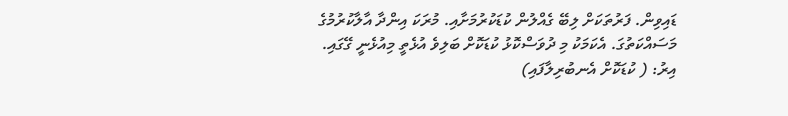ޑައިވިން. ފަރުތަކަށް ލިބޭ ގެއްލުން ކުޑަކުރުމަށާއި. މުރަކަ އިންދާ އާލާކުރުމުގެ މަސައްކަތުގަ. އެކަމަކު މި ދުވަސްކޮޅު ކުޑަކޮށް ބަލިވެ އުޅެތީ މިއުޅެނީ ގޭގައި.
އިރު: ( ކުޑަކޮށް އެނބުރިލާފައި)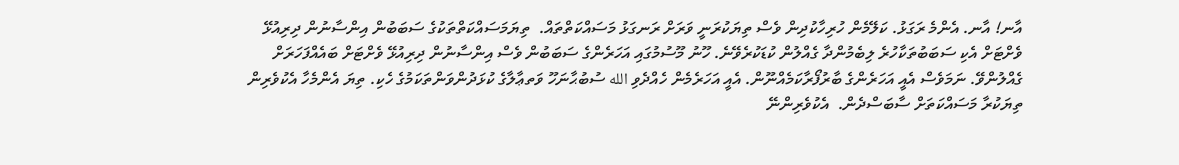އާނ! އާނ. އެންމެ ރަގަޅު. ކަލޭމެން ހުރިހާކުދިން ވެސް ތިޔަކުރަނީ ވަރަށް ރަނގަޅު މަސައްކަތްތައް.  ތިޔަމަސައްކަތްތަކުގެ ސަބަބުން އިންސާނުން ދިރިއުޅޭ ވެށްޓަށް އެކި ސަބަބުތަކާހުރެ ލިބެމުންދާ ގެއްލުން ކުޑަކުރެވޭނެ. ހޫނު މޫސުމުގައި އަހަރެންގެ ސަބަބުން ވެސް އިންސާނުން ދިރިއުޅޭ ވެށްޓަށް ބައެއްފަހަރަށް ގެއްލުންވޭ. ނަމަވެސް އެއީ އަހަރެންގެ ބާރުފޯރާކަމެއްނޫން. އެއީ އަހަރެމެން ހެއްދެވި الله ސުބުޙާނަހޫ ވަތޢާލާގެ ކުޅަދުންވަންތަކަމުގެ ހެކި. ތިޔަ އެންމެހާ އެކުވެރިން ތިޔަކުރާ މަސައްކަތަށް ސާބަސްދެން.  އެކުވެރިންނޭ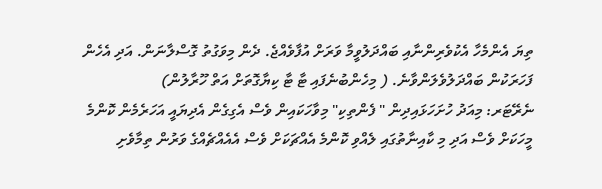ތިޔަ އެންމެހާ އެކުވެރިންނާއި ބައްދަލުވީމާ ވަރަށް އުފާވެއްޖެ. ދެން މިވަގުތު ގޮސްލާނަން. އަދި އެހެން ފަހަރަކުން ބައްދަލުވެލަންވާނެ. ( މިހެންބުނެފައި ޓާ ޓާ ކިޔާގޮތަށް އަތް ހޫރާލުން)
ނެރޭޓަރ: މިއަދު ހުށަހަޅައިދިން " ފެންތިކި" މިވާހަކައިން ވެސް އެގިގެން އެދިޔައީ އަހަރެމެން ކޮންމެ މީހަކަށް ވެސް އަދި މި ކާއިނާތުގައި ލެއްވި ކޮންމެ އެއްޗަކަށް ވެސް އެއެއްޗެއްގެ ވަރުން ތިމާވެށި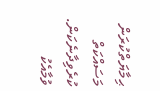ޙިމާޔަތްކުރަން މަސައްކަތް ކުރެވިދާނެކަން.
ވުމާއެކު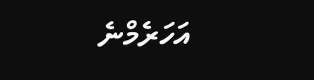އަހަރެމްނެ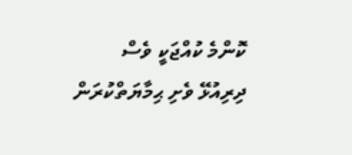ކޮންމެ ކުއްޖަކީ ވެސް ދިރިއުޅޭ ވެށި ޙިމާޔަތްކުރަން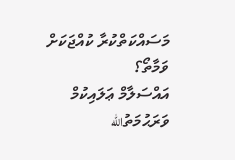މަސައްކަތްކުރާ ކުއްޖަކަށް ވަމާތޯ؟
އައްސަލާމް ޢަލައިކުމް ވަރަޙުމަތުالله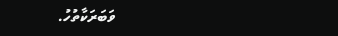ވަބަރަކާތުހު.